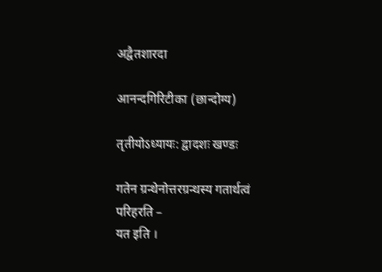अद्वैतशारदा

आनन्दगिरिटीका (छान्दोग्य)

तृतीयोऽध्यायः: द्वादशः खण्डः

गतेन ग्रन्थेनोत्तरग्रन्थस्य गतार्थत्वं परिहरति –
यत इति ।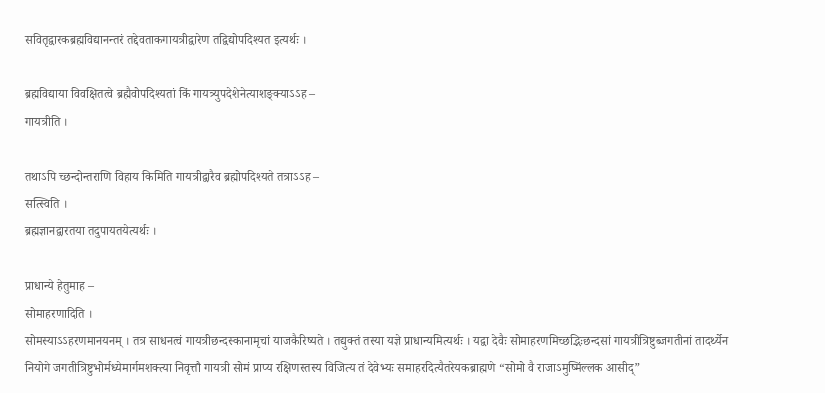सवितृद्वारकब्रह्मविद्यानन्तरं तद्देवताकगायत्रीद्वारेण तद्विद्योपदिश्यत इत्यर्थः ।

ब्रह्मविद्याया विवक्षितत्वे ब्रह्मैवोपदिश्यतां किं गायत्र्युपदेशेनेत्याशङ्क्याऽऽह –
गायत्रीति ।

तथाऽपि च्छन्दोन्तराणि विहाय किमिति गायत्रीद्वारैव ब्रह्मोपदिश्यते तत्राऽऽह –
सत्स्विति ।
ब्रह्मज्ञानद्वारतया तदुपायतयेत्यर्थः ।

प्राधान्ये हेतुमाह –
सोमाहरणादिति ।
सोमस्याऽऽहरणमानयनम् । तत्र साधनत्वं गायत्रीछन्दस्कानामृचां याजकैरिष्यते । तद्युक्तं तस्या यज्ञे प्राधान्यमित्यर्थः । यद्वा देवैः सोमाहरणमिच्छद्भिःछन्दसां गायत्रीत्रिष्टुब्जगतीनां तादर्थ्येन नियोगे जगतीत्रिष्टुभोर्मध्येमार्गमशक्त्या निवृत्तौ गायत्री सोमं प्राप्य रक्षिणस्तस्य विजित्य तं देवेभ्यः समाहरदित्यैतरेयकब्राह्मणे “सोमो वै राजाऽमुष्मिंल्लक आसीद्”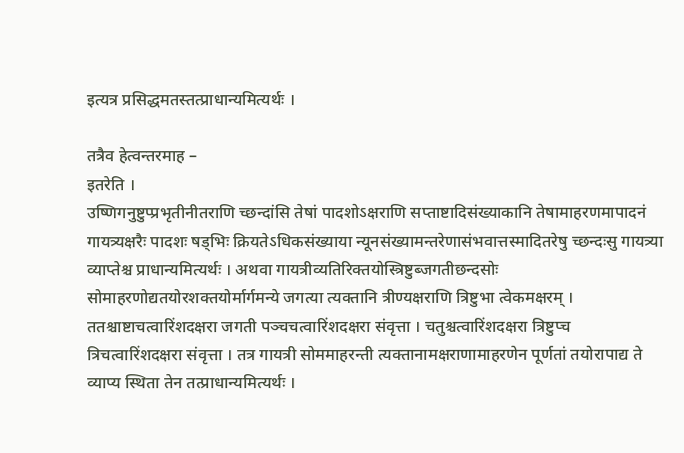इत्यत्र प्रसिद्धमतस्तत्प्राधान्यमित्यर्थः ।

तत्रैव हेत्वन्तरमाह –
इतरेति ।
उष्णिगनुष्टुप्प्रभृतीनीतराणि च्छन्दांसि तेषां पादशोऽक्षराणि सप्ताष्टादिसंख्याकानि तेषामाहरणमापादनं गायत्र्यक्षरैः पादशः षड्भिः क्रियतेऽधिकसंख्याया न्यूनसंख्यामन्तरेणासंभवात्तस्मादितरेषु च्छन्दःसु गायत्र्या व्याप्तेश्च प्राधान्यमित्यर्थः । अथवा गायत्रीव्यतिरिक्तयोस्त्रिष्टुब्जगतीछन्दसोः सोमाहरणोद्यतयोरशक्तयोर्मार्गमन्ये जगत्या त्यक्तानि त्रीण्यक्षराणि त्रिष्टुभा त्वेकमक्षरम् । ततश्चाष्टाचत्वारिंशदक्षरा जगती पञ्चचत्वारिंशदक्षरा संवृत्ता । चतुश्चत्वारिंशदक्षरा त्रिष्टुप्च त्रिचत्वारिंशदक्षरा संवृत्ता । तत्र गायत्री सोममाहरन्ती त्यक्तानामक्षराणामाहरणेन पूर्णतां तयोरापाद्य ते व्याप्य स्थिता तेन तत्प्राधान्यमित्यर्थः ।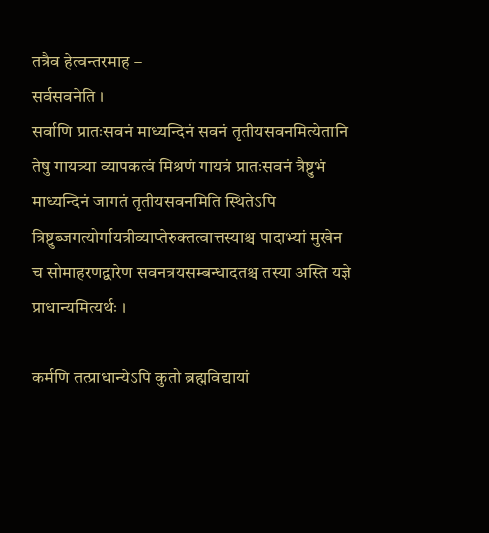तत्रैव हेत्वन्तरमाह –
सर्वसवनेति ।
सर्वाणि प्रातःसवनं माध्यन्दिनं सवनं तृतीयसवनमित्येतानि तेषु गायत्र्या व्यापकत्वं मिश्रणं गायत्रं प्रातःसवनं त्रैष्टुभं माध्यन्दिनं जागतं तृतीयसवनमिति स्थितेऽपि त्रिष्टुब्जगत्योर्गायत्रीव्याप्तेरुक्तत्वात्तस्याश्च पादाभ्यां मुखेन च सोमाहरणद्वारेण सवनत्रयसम्बन्धादतश्च तस्या अस्ति यज्ञे प्राधान्यमित्यर्थः ।

कर्मणि तत्प्राधान्येऽपि कुतो ब्रह्मविद्यायां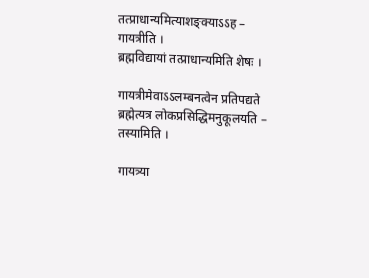तत्प्राधान्यमित्याशङ्क्याऽऽह –
गायत्रीति ।
ब्रह्मविद्यायां तत्प्राधान्यमिति शेषः ।

गायत्रीमेवाऽऽलम्बनत्वेन प्रतिपद्यते ब्रह्मेत्यत्र लोकप्रसिद्धिमनुकूलयति –
तस्यामिति ।

गायत्र्या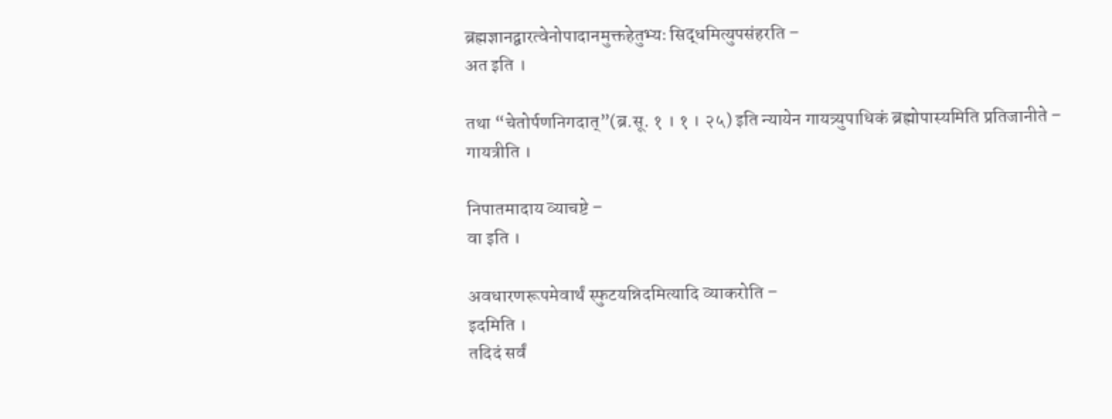ब्रह्मज्ञानद्वारत्वेनोपादानमुक्तहेतुभ्यः सिद्धमित्युपसंहरति –
अत इति ।

तथा “चेतोर्पणनिगदात्”(ब्र.सू. १ । १ । २५) इति न्यायेन गायत्र्युपाधिकं ब्रह्मोपास्यमिति प्रतिजानीते –
गायत्रीति ।

निपातमादाय व्याचष्टे –
वा इति ।

अवधारणरूपमेवार्थं स्फुटयन्निदमित्यादि व्याकरोति –
इदमिति ।
तदिदं सर्वं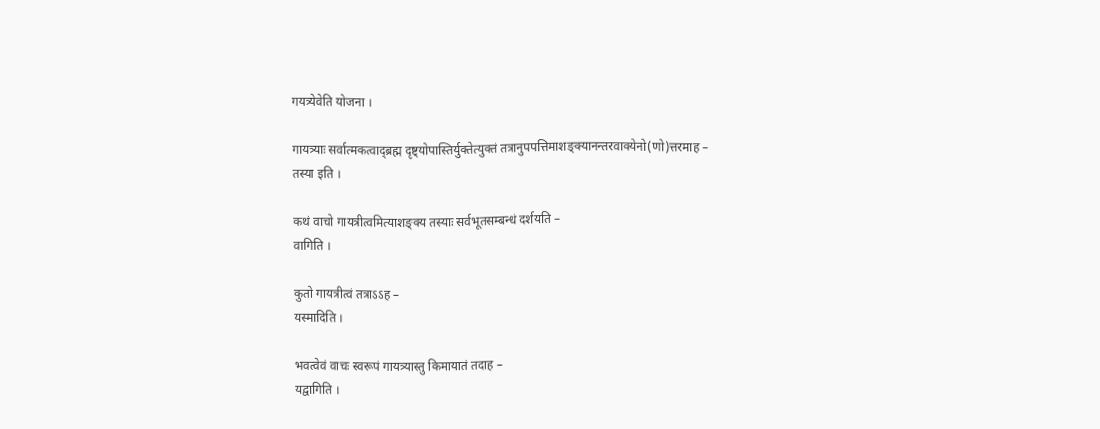गयत्र्येवेति योजना ।

गायत्र्याः सर्वात्मकत्वाद्ब्रह्म दृष्ट्योपास्तिर्युक्तेत्युक्तं तत्रानुपपत्तिमाशङ्क्यानन्तरवाक्येनो(णो)त्तरमाह –
तस्या इति ।

कथं वाचो गायत्रीत्वमित्याशङ्क्य तस्याः सर्वभूतसम्बन्धं दर्शयति –
वागिति ।

कुतो गायत्रीत्वं तत्राऽऽह –
यस्मादिति ।

भवत्वेवं वाचः स्वरूपं गायत्र्यास्तु किमायातं तदाह –
यद्वागिति ।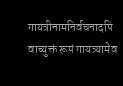गायत्रीनामनिर्वचनादपि वाच्युक्तं रूपं गायत्र्यामेव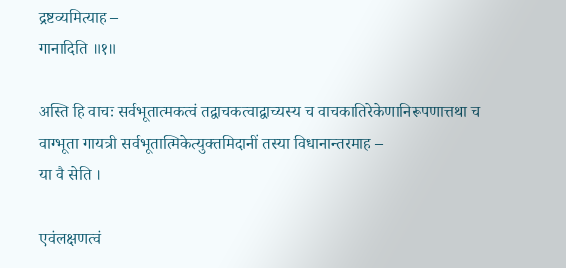द्रष्टव्यमित्याह –
गानादिति ॥१॥

अस्ति हि वाचः सर्वभूतात्मकत्वं तद्वाचकत्वाद्वाच्यस्य च वाचकातिरेकेणानिरूपणात्तथा च वाग्भूता गायत्री सर्वभूतात्मिकेत्युक्तमिदानीं तस्या विधानान्तरमाह –
या वै सेति ।

एवंलक्षणत्वं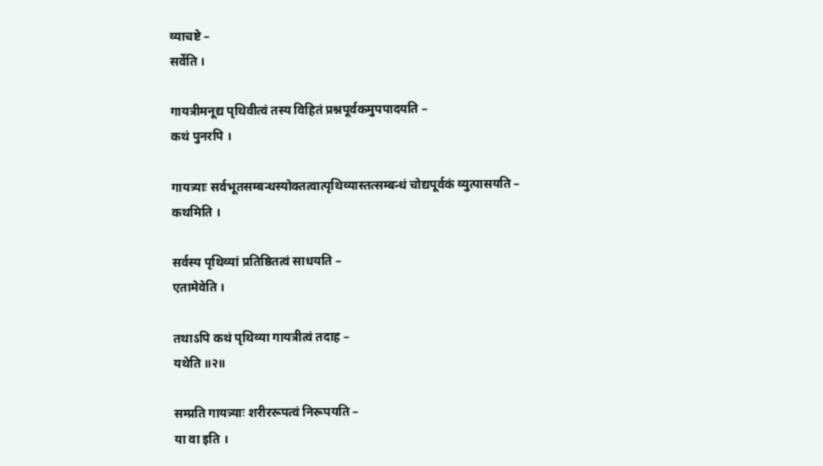व्याचष्टे –
सर्वेति ।

गायत्रीमनूद्य पृथिवीत्वं तस्य विहितं प्रश्नपूर्वकमुपपादयति –
कथं पुनरपि ।

गायत्र्याः सर्वभूतसम्बन्धस्योक्तत्वात्पृथिव्यास्तत्सम्बन्धं चोद्यपूर्वकं व्युत्पासयति –
कथमिति ।

सर्वस्य पृथिव्यां प्रतिष्ठितत्वं साधयति –
एतामेवेति ।

तथाऽपि कथं पृथिव्या गायत्रीत्वं तदाह –
यथेति ॥२॥

सम्प्रति गायत्र्याः शरीररूपत्वं निरूपयति –
या वा इति ।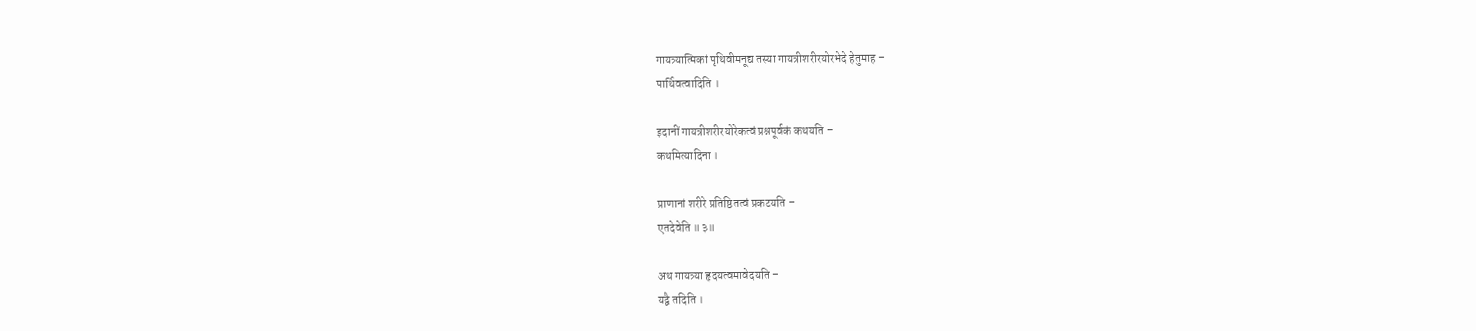गायत्र्यात्मिकां पृथिवीमनूद्य तस्या गायत्रीशरीरयोरभेदे हेतुमाह –
पार्थिवत्वादिति ।

इदानीं गायत्रीशरीरयोरेकत्वं प्रश्नपूर्वकं कथयति –
कथमित्यादिना ।

प्राणानां शरीरे प्रतिष्ठितत्वं प्रकटयति –
एतदेवेति ॥३॥

अथ गायत्र्या हृदयत्वमावेदयति –
यद्वै तदिति ।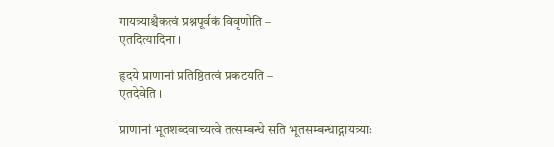गायत्र्याश्चैकत्वं प्रश्नपूर्वकं विवृणोति –
एतदित्यादिना ।

हृदये प्राणानां प्रतिष्ठितत्वं प्रकटयति –
एतदेवेति ।

प्राणानां भूतशब्दवाच्यत्वे तत्सम्बन्धे सति भूतसम्बन्धाद्गायत्र्याः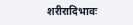शरीरादिभावः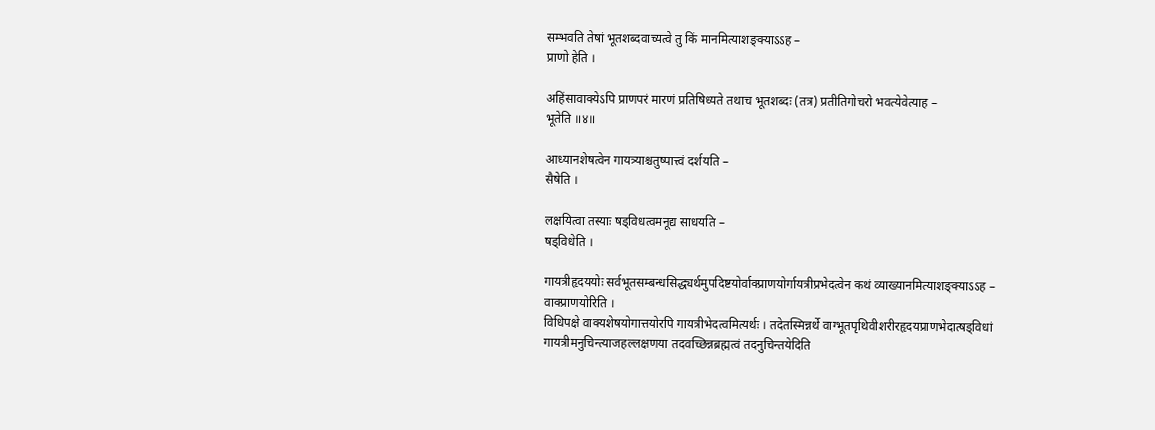सम्भवति तेषां भूतशब्दवाच्यत्वे तु किं मानमित्याशङ्क्याऽऽह –
प्राणो हेति ।

अहिंसावाक्येऽपि प्राणपरं मारणं प्रतिषिध्यते तथाच भूतशब्दः (तत्र) प्रतीतिगोचरो भवत्येवेत्याह –
भूतेति ॥४॥

आध्यानशेषत्वेन गायत्र्याश्चतुष्पात्त्वं दर्शयति –
सैषेति ।

लक्षयित्वा तस्याः षड्विधत्वमनूद्य साधयति –
षड्विधेति ।

गायत्रीहृदययोः सर्वभूतसम्बन्धसिद्ध्यर्थमुपदिष्टयोर्वाक्प्राणयोर्गायत्रीप्रभेदत्वेन कथं व्याख्यानमित्याशङ्क्याऽऽह –
वाक्प्राणयोरिति ।
विधिपक्षे वाक्यशेषयोगात्तयोरपि गायत्रीभेदत्वमित्यर्थः । तदेतस्मिन्नर्थे वाग्भूतपृथिवीशरीरहृदयप्राणभेदात्षड्विधां गायत्रीमनुचिन्त्याजहल्लक्षणया तदवच्छिन्नब्रह्मत्वं तदनुचिन्तयेदिति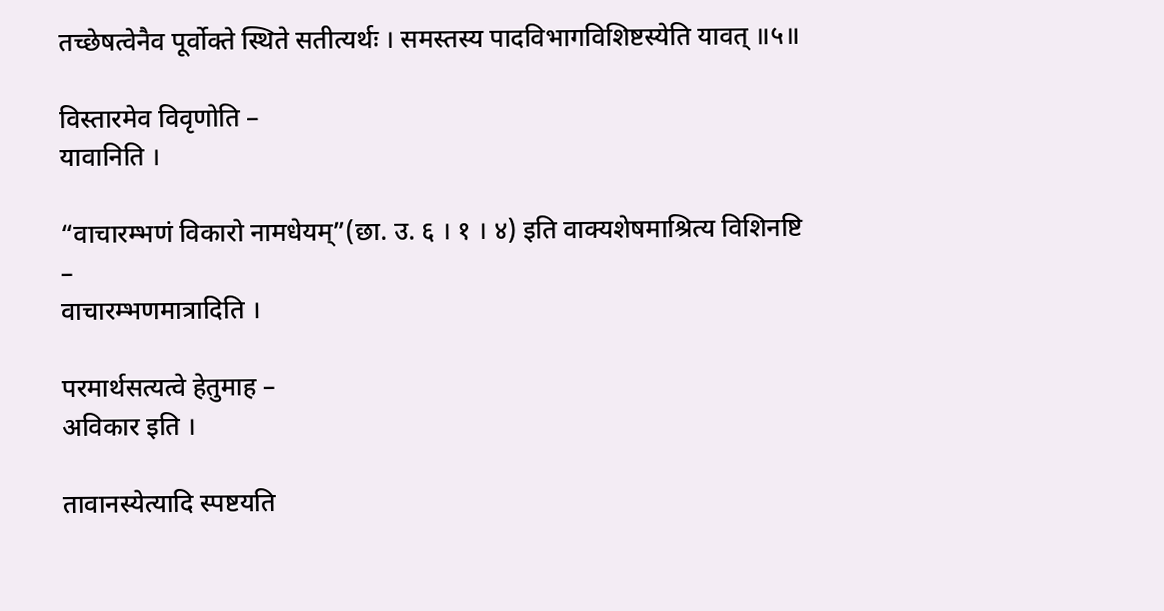तच्छेषत्वेनैव पूर्वोक्ते स्थिते सतीत्यर्थः । समस्तस्य पादविभागविशिष्टस्येति यावत् ॥५॥

विस्तारमेव विवृणोति –
यावानिति ।

“वाचारम्भणं विकारो नामधेयम्”(छा. उ. ६ । १ । ४) इति वाक्यशेषमाश्रित्य विशिनष्टि –
वाचारम्भणमात्रादिति ।

परमार्थसत्यत्वे हेतुमाह –
अविकार इति ।

तावानस्येत्यादि स्पष्टयति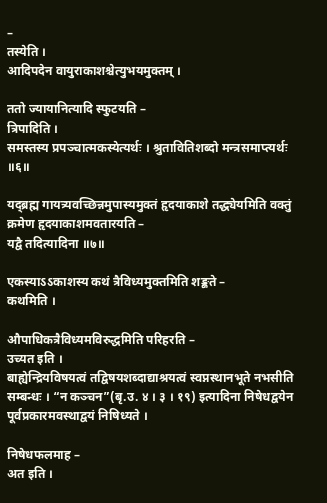–
तस्येति ।
आदिपदेन वायुराकाशश्चेत्युभयमुक्तम् ।

ततो ज्यायानित्यादि स्फुटयति –
त्रिपादिति ।
समस्तस्य प्रपञ्चात्मकस्येत्यर्थः । श्रुतावितिशब्दो मन्त्रसमाप्त्यर्थः ॥६॥

यद्ब्रह्म गायत्र्यवच्छिन्नमुपास्यमुक्तं हृदयाकाशे तद्ध्येयमिति वक्तुं क्रमेण हृदयाकाशमवतारयति –
यद्वै तदित्यादिना ॥७॥

एकस्याऽऽकाशस्य कथं त्रैविध्यमुक्तमिति शङ्कते –
कथमिति ।

औपाधिकत्रैविध्यमविरुद्धमिति परिहरति –
उच्यत इति ।
बाह्येन्द्रियविषयत्वं तद्विषयशब्दाद्याश्रयत्वं स्वप्नस्थानभूते नभसीति सम्बन्धः । “न कञ्चन”(बृ.उ. ४ । ३ । १९) इत्यादिना निषेधद्वयेन पूर्वप्रकारमवस्थाद्वयं निषिध्यते ।

निषेधफलमाह –
अत इति ।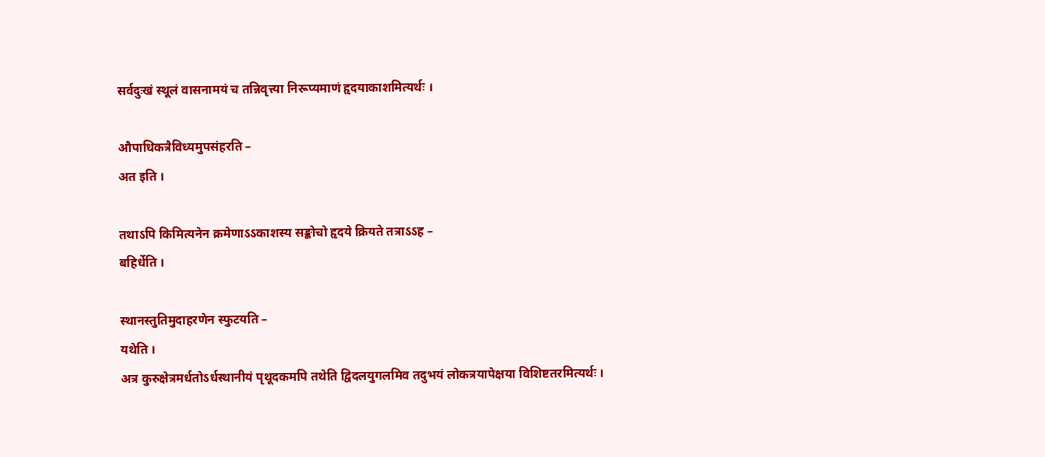सर्वदुःखं स्थूलं वासनामयं च तन्निवृत्त्या निरूप्यमाणं हृदयाकाशमित्यर्थः ।

औपाधिकत्रैविध्यमुपसंहरति –
अत इति ।

तथाऽपि किमित्यनेन क्रमेणाऽऽकाशस्य सङ्कोचो हृदये क्रियते तत्राऽऽह –
बहिर्धेति ।

स्थानस्तुतिमुदाहरणेन स्फुटयति –
यथेति ।
अत्र कुरुक्षेत्रमर्धतोऽर्धस्थानीयं पृथूदकमपि तथेति द्विदलयुगलमिव तदुभयं लोकत्रयापेक्षया विशिष्टतरमित्यर्थः ।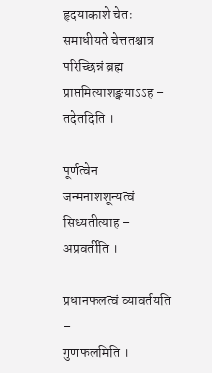हृदयाकाशे चेतः समाधीयते चेत्ततश्चात्र परिच्छिन्नं ब्रह्म प्राप्तमित्याशङ्क्याऽऽह –
तदेतदिति ।

पूर्णत्वेन जन्मनाशशून्यत्वं सिध्यतीत्याह –
अप्रवर्तीति ।

प्रधानफलत्वं व्यावर्तयति –
गुणफलमिति ।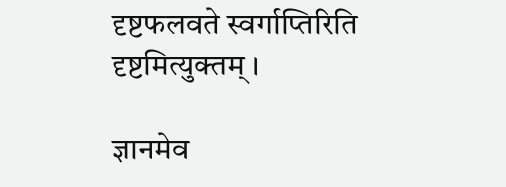दृष्टफलवते स्वर्गाप्तिरिति दृष्टमित्युक्तम् ।

ज्ञानमेव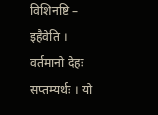विशिनष्टि –
इहैवेति ।
वर्तमानो देहः सप्तम्यर्थः । यो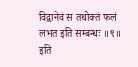विद्वानेवं स तथोक्तं फलं लभत इति सम्बन्धः ॥९॥
इति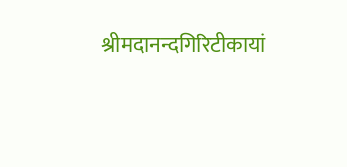श्रीमदानन्दगिरिटीकायां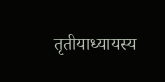तृतीयाध्यायस्य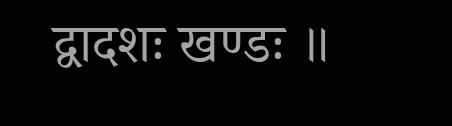द्वादशः खण्डः ॥